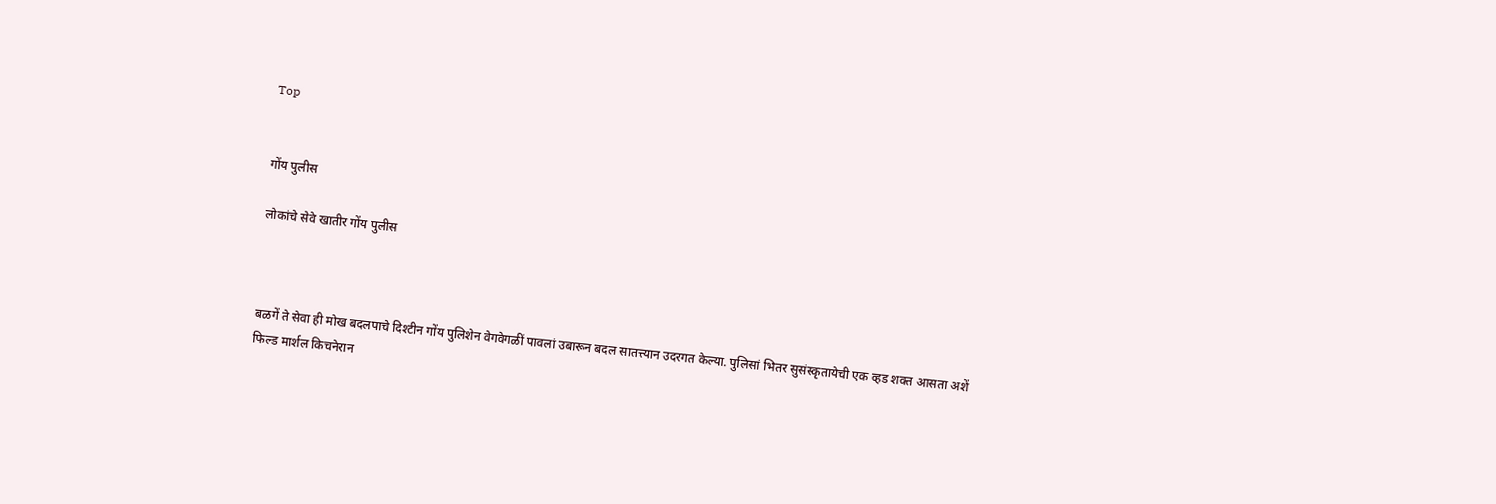Top


गोंय पुलीस

लोकांचे सेवे खातीर गोंय पुलीस



बळगें ते सेवा ही मोख बदलपाचे दिश्टीन गोंय पुलिशेन वेगवेगळीं पावलां उबारून बदल सातत्त्यान उदरगत केल्या. पुलिसां भितर सुसंस्कृतायेची एक व्हड शक्त आसता अशें फिल्ड मार्शल किचनेरान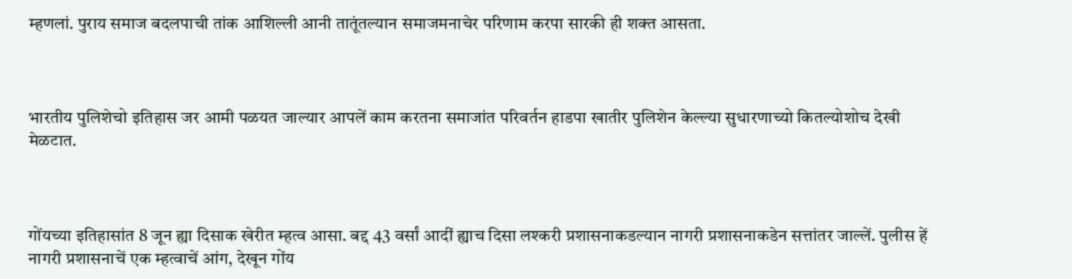म्हणलां. पुराय समाज बदलपाची तांक आशिल्ली आनी तातूंतल्यान समाजमनाचेर परिणाम करपा सारकी ही शक्त आसता.



भारतीय पुलिशेचो इतिहास जर आमी पळयत जाल्यार आपलें काम करतना समाजांत परिवर्तन हाडपा खातीर पुलिशेन केल्ल्या सुधारणाच्यो कितल्योशोच देखी मेळटात.



गोंयच्या इतिहासांत 8 जून ह्या दिसाक खेरीत म्हत्व आसा. बद्द 43 वर्सां आदीं ह्याच दिसा लश्करी प्रशासनाकडल्यान नागरी प्रशासनाकडेन सत्तांतर जाल्लें. पुलीस हें नागरी प्रशासनाचें एक म्हत्वाचें आंग, देखून गोंय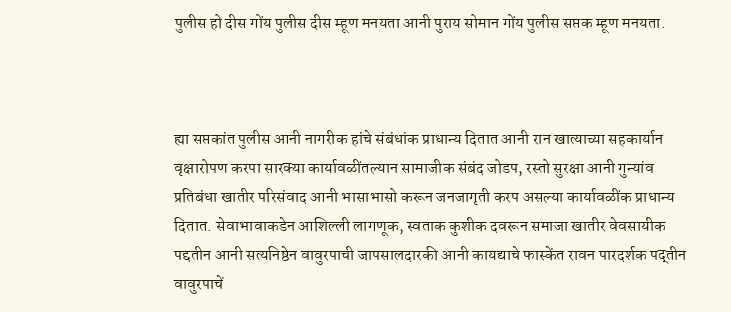पुलीस हो दीस गोंय पुलीस दीस म्हूण मनयता आनी पुराय सोमान गोंय पुलीस सप्तक म्हूण मनयता.



ह्या सप्तकांत पुलीस आनी नागरीक हांचे संबंधांक प्राधान्य दितात आनी रान खात्याच्या सहकार्यान वृक्षारोपण करपा सारक्या कार्यावळींतल्यान सामाजीक संबंद जोडप, रस्तो सुरक्षा आनी गुन्यांव प्रतिबंधा खातीर परिसंवाद आनी भासाभासो करून जनजागृती करप असल्या कार्यावळींक प्राधान्य दितात. सेवाभावाकडेन आशिल्ली लागणूक, स्वताक कुशीक दवरून समाजा खातीर वेवसायीक पद्दतीन आनी सत्यनिष्ठेन वावुरपाची जापसालदारकी आनी कायद्याचे फास्केंत रावन पारदर्शक पद्तीन वावुरपाचें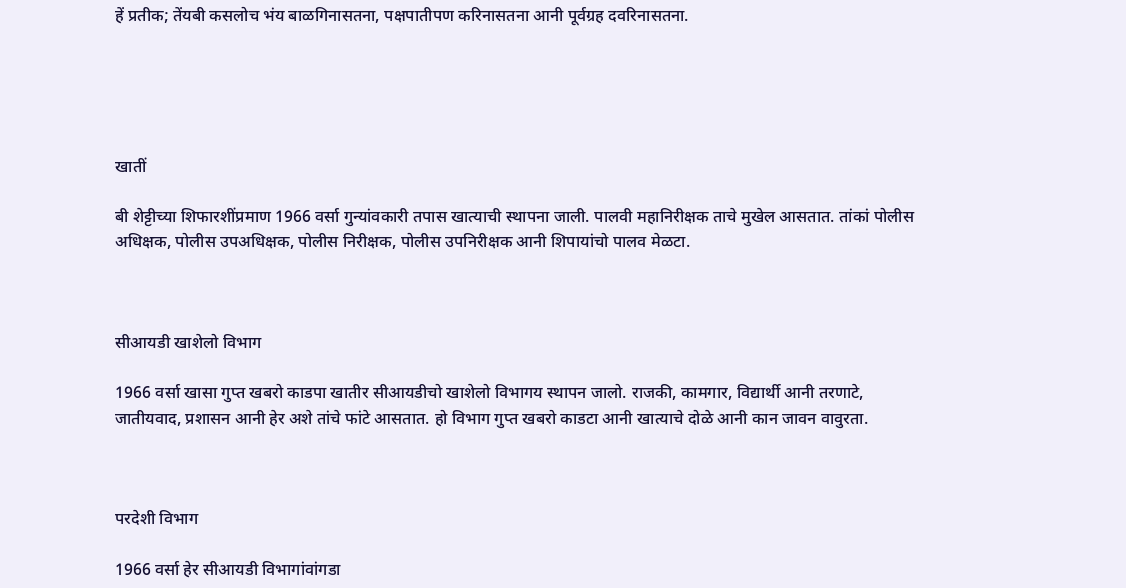हें प्रतीक; तेंयबी कसलोच भंय बाळगिनासतना, पक्षपातीपण करिनासतना आनी पूर्वग्रह दवरिनासतना.





खातीं

बी शेट्टीच्या शिफारशींप्रमाण 1966 वर्सा गुन्यांवकारी तपास खात्याची स्थापना जाली. पालवी महानिरीक्षक ताचे मुखेल आसतात. तांकां पोलीस अधिक्षक, पोलीस उपअधिक्षक, पोलीस निरीक्षक, पोलीस उपनिरीक्षक आनी शिपायांचो पालव मेळटा.



सीआयडी खाशेलो विभाग

1966 वर्सा खासा गुप्त खबरो काडपा खातीर सीआयडीचो खाशेलो विभागय स्थापन जालो. राजकी, कामगार, विद्यार्थी आनी तरणाटे, जातीयवाद, प्रशासन आनी हेर अशे तांचे फांटे आसतात. हो विभाग गुप्त खबरो काडटा आनी खात्याचे दोळे आनी कान जावन वावुरता.



परदेशी विभाग

1966 वर्सा हेर सीआयडी विभागांवांगडा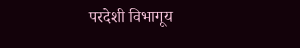परदेशी विभागूय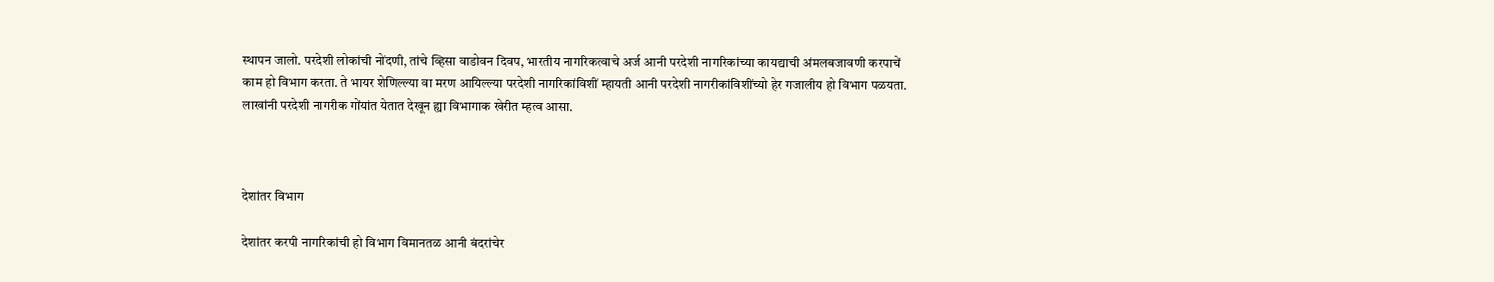स्थापन जालो. परदेशी लोकांची नोंदणी, तांचे व्हिसा वाडोवन दिवप, भारतीय नागरिकत्वाचे अर्ज आनी परदेशी नागरिकांच्या कायद्याची अंमलबजावणी करपाचें काम हो विभाग करता. ते भायर शेणिल्ल्या वा मरण आयिल्ल्या परदेशी नागरिकांविशीं म्हायती आनी परदेशी नागरीकांविशींच्यो हेर गजालीय हो विभाग पळयता. लाखांनी परदेशी नागरीक गोंयांत येतात देखून ह्या विभागाक खेरीत म्हत्व आसा.



देशांतर विभाग

देशांतर करपी नागरिकांची हो विभाग विमानतळ आनी बंदरांचेर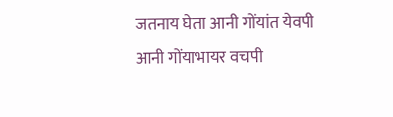जतनाय घेता आनी गोंयांत येवपी आनी गोंयाभायर वचपी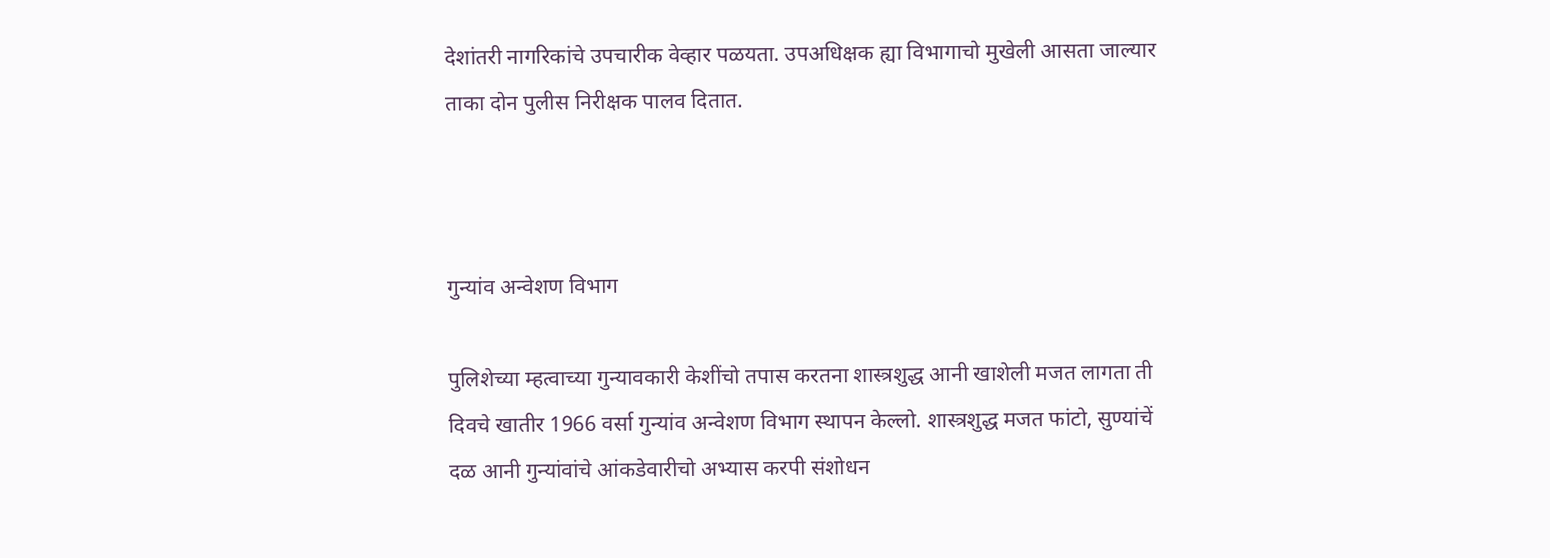देशांतरी नागरिकांचे उपचारीक वेव्हार पळयता. उपअधिक्षक ह्या विभागाचो मुखेली आसता जाल्यार ताका दोन पुलीस निरीक्षक पालव दितात.



गुन्यांव अन्वेशण विभाग

पुलिशेच्या म्हत्वाच्या गुन्यावकारी केशींचो तपास करतना शास्त्रशुद्ध आनी खाशेली मजत लागता ती दिवचे खातीर 1966 वर्सा गुन्यांव अन्वेशण विभाग स्थापन केल्लो. शास्त्रशुद्ध मजत फांटो, सुण्यांचें दळ आनी गुन्यांवांचे आंकडेवारीचो अभ्यास करपी संशोधन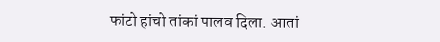फांटो हांचो तांकां पालव दिला. आतां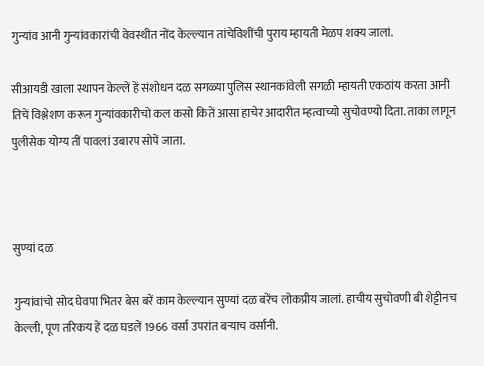गुन्यांव आनी गुन्यांवकारांची वेवस्थीत नोंद केल्ल्यान तांचेविशींची पुराय म्हायती मेळप शक्य जालां.

सीआयडी खाला स्थापन केल्लें हें संशोधन दळ सगळ्या पुलिस स्थानकांवेली सगळी म्हायती एकठांय करता आनी तिचें विश्लेशण करून गुन्यांवकारीचो कल कसो कितें आसा हाचेर आदारीत म्हत्वाच्यो सुचोवण्यो दिता. ताका लागून पुलीसेक योग्य तीं पावलां उबारप सोपें जाता.



सुण्यां दळ

गुन्यांवांचो सोद घेवपा भितर बेस बरें काम केल्ल्यान सुण्यां दळ बरेंच लोकप्रीय जालां. हाचीय सुचोवणी बी शेट्टीनच केल्ली, पूण तरिकय हें दळ घडलें 1966 वर्सा उपरांत बऱ्याच वर्सांनी.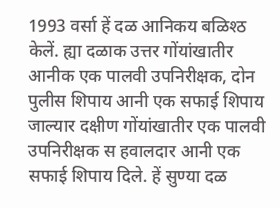1993 वर्सा हें दळ आनिकय बळिश्ठ केलें. ह्या दळाक उत्तर गोंयांखातीर आनीक एक पालवी उपनिरीक्षक, दोन पुलीस शिपाय आनी एक सफाई शिपाय जाल्यार दक्षीण गोंयांखातीर एक पालवी उपनिरीक्षक स हवालदार आनी एक सफाई शिपाय दिले. हें सुण्या दळ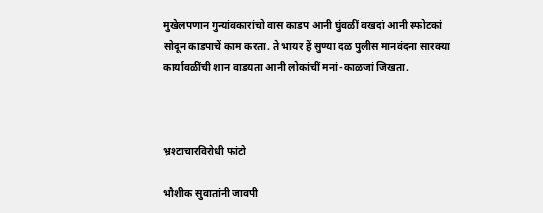मुखेलपणान गुन्यांवकारांचो वास काडप आनी घुंवळीं वखदां आनी स्फोटकां सोदून काडपाचें काम करता. ते भायर हें सुण्या दळ पुलीस मानवंदना सारक्या कार्यावळींची शान वाडयता आनी लोकांचीं मनां-काळजां जिखता.



भ्रश्टाचारविरोधी फांटो

भौशीक सुवातांनी जावपी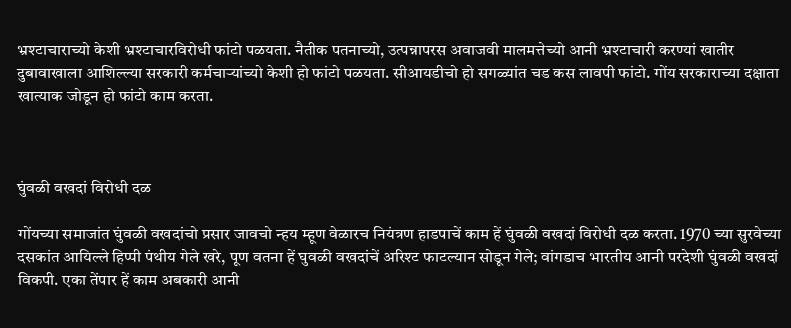भ्रश्टाचाराच्यो केशी भ्रश्टाचारविरोधी फांटो पळयता. नैतीक पतनाच्यो, उत्पन्नापरस अवाजवी मालमत्तेच्यो आनी भ्रश्टाचारी करण्यां खातीर दुबावाखाला आशिल्ल्या सरकारी कर्मचाऱ्यांच्यो केशी हो फांटो पळयता. सीआयडीचो हो सगळ्यांत चड कस लावपी फांटो. गोंय सरकाराच्या दक्षाता खात्याक जोडून हो फांटो काम करता.



घुंवळी वखदां विरोधी दळ

गोंयच्या समाजांत घुंवळी वखदांचो प्रसार जावचो न्हय म्हूण वेळारच नियंत्रण हाडपाचें काम हें घुंवळी वखदां विरोधी दळ करता. 1970 च्या सुरवेच्या दसकांत आयिल्ले हिप्पी पंथीय गेले खरे, पूण वतना हें घुवळी वखदांचें अरिश्ट फाटल्यान सोडून गेले; वांगडाच भारतीय आनी परदेशी घुंवळी वखदां विकपी. एका तेंपार हें काम अबकारी आनी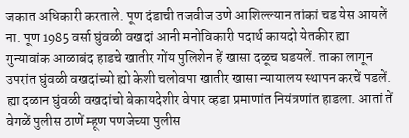जकात अधिकारी करताले. पूण दंडाची तजवीज उणे आशिल्ल्यान तांकां चड येस आयलें ना. पूण 1985 वर्सा घुंवळी वखदां आनी मनोविकारी पदार्थ कायदो येतकीर ह्या गुन्यावांक आळाबंद हाडचे खातीर गोंय पुलिशेन हें खासा दळूच घडयलें. ताका लागून उपरांत घुंवळी वखदांच्यो ह्यो केशी चलोवपा खातीर खासा न्यायालय स्थापन करचें पडलें. ह्या दळान घुंवळी वखदांचो बेकायदेशीर वेपार व्हडा प्रमाणांत नियंत्रणांत हाडला. आतां तें वेगळें पुलीस ठाणें म्हूण पणजेच्या पुलीस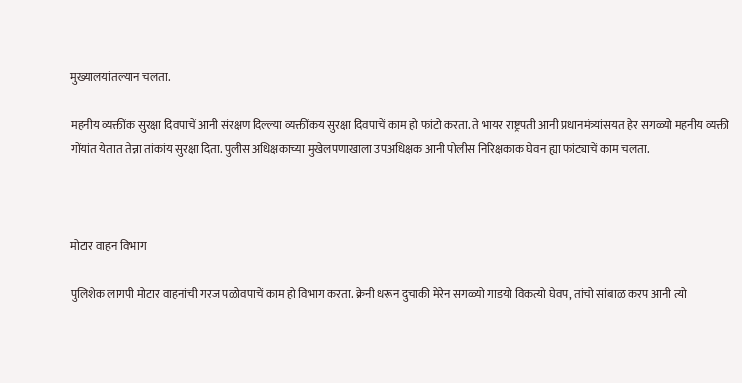मुख्यालयांतल्यान चलता.

महनीय व्यक्तींक सुरक्षा दिवपाचें आनी संरक्षण दिल्ल्या व्यक्तींकय सुरक्षा दिवपाचें काम हो फांटो करता. ते भायर राष्ट्रपती आनी प्रधानमंत्र्यांसयत हेर सगळ्यो महनीय व्यक्ती गोंयांत येतात तेन्ना तांकांय सुरक्षा दिता. पुलीस अधिक्षकाच्या मुखेलपणाखाला उपअधिक्षक आनी पोलीस निरिक्षकाक घेवन ह्या फांट्याचें काम चलता.



मोटार वाहन विभाग

पुलिशेक लागपी मोटार वाहनांची गरज पळोवपाचें काम हो विभाग करता. क्रेनी धरून दुचाकी मेरेन सगळ्यो गाडयो विकत्यो घेवप, तांचो सांबाळ करप आनी त्यो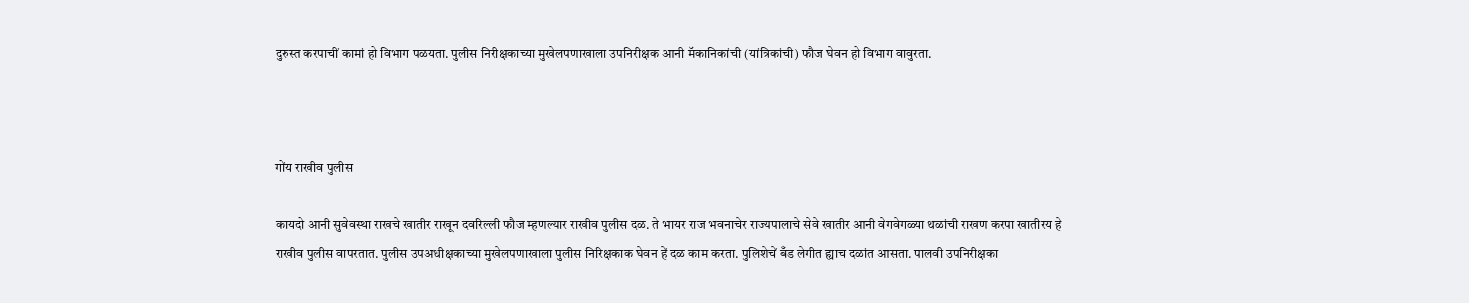दुरुस्त करपाचीं कामां हो विभाग पळयता. पुलीस निरीक्षकाच्या मुखेलपणाखाला उपनिरीक्षक आनी मॅकानिकांची (यांत्रिकांची) फौज घेवन हो विभाग वावुरता.



गोंय राखीव पुलीस

कायदो आनी सुवेवस्था राखचे खातीर राखून दवरिल्ली फौज म्हणल्यार राखीव पुलीस दळ. ते भायर राज भवनाचेर राज्यपालाचे सेवे खातीर आनी वेगवेगळ्या थळांची राखण करपा खातीरय हे राखीव पुलीस वापरतात. पुलीस उपअधीक्षकाच्या मुखेलपणाखाला पुलीस निरिक्षकाक घेवन हें दळ काम करता. पुलिशेचें बँड लेगीत ह्याच दळांत आसता. पालवी उपनिरीक्षका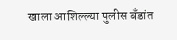खाला आशिल्ल्या पुलीस बँडांत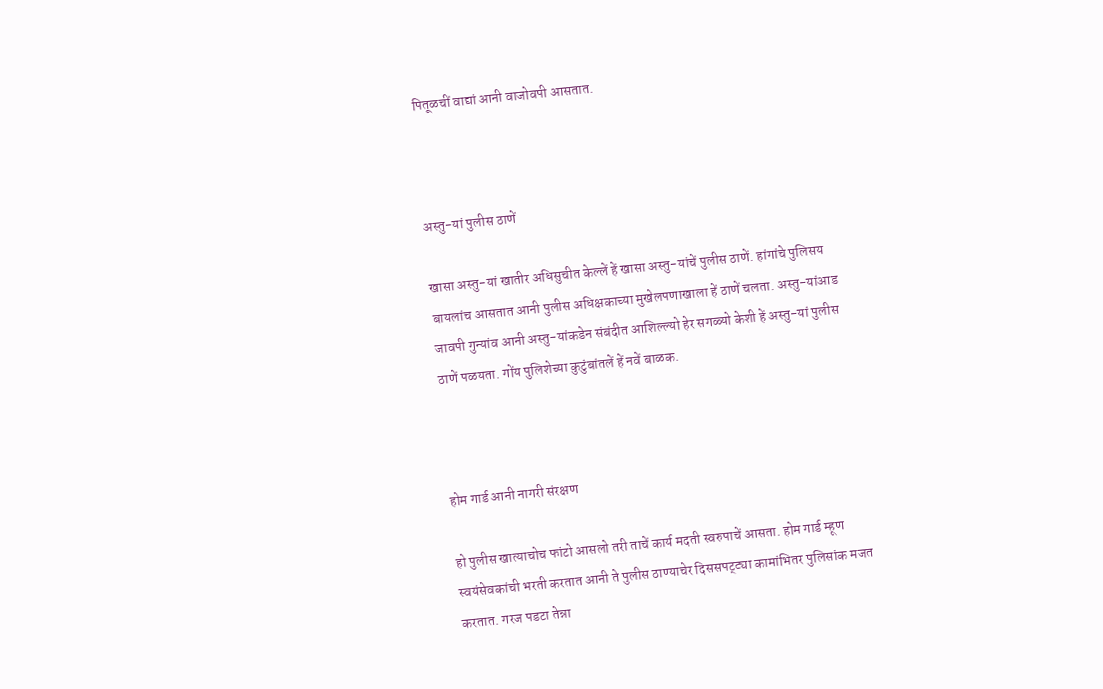पितूळचीं वाद्यां आनी वाजोवपी आसतात.



अस्तु-यां पुलीस ठाणें

खासा अस्तु-यां खातीर अधिसुचीत केल्लें हें खासा अस्तु-यांचें पुलीस ठाणें. हांगांचे पुलिसय बायलांच आसतात आनी पुलीस अधिक्षकाच्या मुखेलपणाखाला हें ठाणें चलता. अस्तु-यांआड जावपी गुन्यांव आनी अस्तु-यांकडेन संबंदीत आशिल्ल्यो हेर सगळ्यो केशी हें अस्तु-यां पुलीस ठाणें पळयता. गोंय पुलिशेच्या कुटुंबांतलें हें नवें बाळक.



होम गार्ड आनी नागरी संरक्षण

हो पुलीस खात्याचोच फांटो आसलो तरी ताचें कार्य मदती स्वरुपाचें आसता. होम गार्ड म्हूण स्वयंसेवकांची भरती करतात आनी ते पुलीस ठाण्याचेर दिससपट्ट्या कामांभितर पुलिसांक मजत करतात. गरज पडटा तेन्ना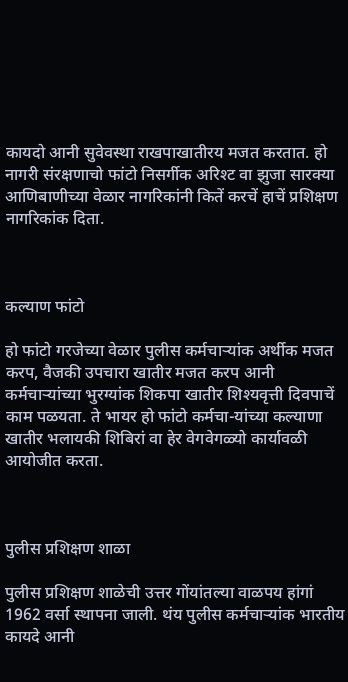कायदो आनी सुवेवस्था राखपाखातीरय मजत करतात. हो नागरी संरक्षणाचो फांटो निसर्गीक अरिश्ट वा झुजा सारक्या आणिबाणीच्या वेळार नागरिकांनी कितें करचें हाचें प्रशिक्षण नागरिकांक दिता.



कल्याण फांटो

हो फांटो गरजेच्या वेळार पुलीस कर्मचाऱ्यांक अर्थीक मजत करप, वैजकी उपचारा खातीर मजत करप आनी कर्मचाऱ्यांच्या भुरग्यांक शिकपा खातीर शिश्यवृत्ती दिवपाचें काम पळयता. ते भायर हो फांटो कर्मचा-यांच्या कल्याणा खातीर भलायकी शिबिरां वा हेर वेगवेगळ्यो कार्यावळी आयोजीत करता.



पुलीस प्रशिक्षण शाळा

पुलीस प्रशिक्षण शाळेची उत्तर गोंयांतल्या वाळपय हांगां 1962 वर्सा स्थापना जाली. थंय पुलीस कर्मचाऱ्यांक भारतीय कायदे आनी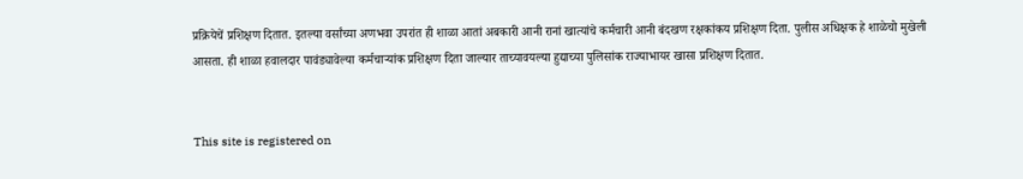प्रक्रियेचें प्रशिक्षण दितात. इतल्या वर्सांच्या अणभवा उपरांत ही शाळा आतां अबकारी आनी रानां खात्यांचे कर्मचारी आनी बंदखण रक्षकांकय प्रशिक्षण दिता. पुलीस अधिक्षक हे शाळेचो मुखेली आसता. ही शाळा हवालदार पावंड्यावेल्या कर्मचाऱ्यांक प्रशिक्षण दिता जाल्यार ताच्यावयल्या हुद्याच्या पुलिसांक राज्याभायर खासा प्रशिक्षण दितात.


This site is registered on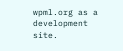wpml.org as a development site.